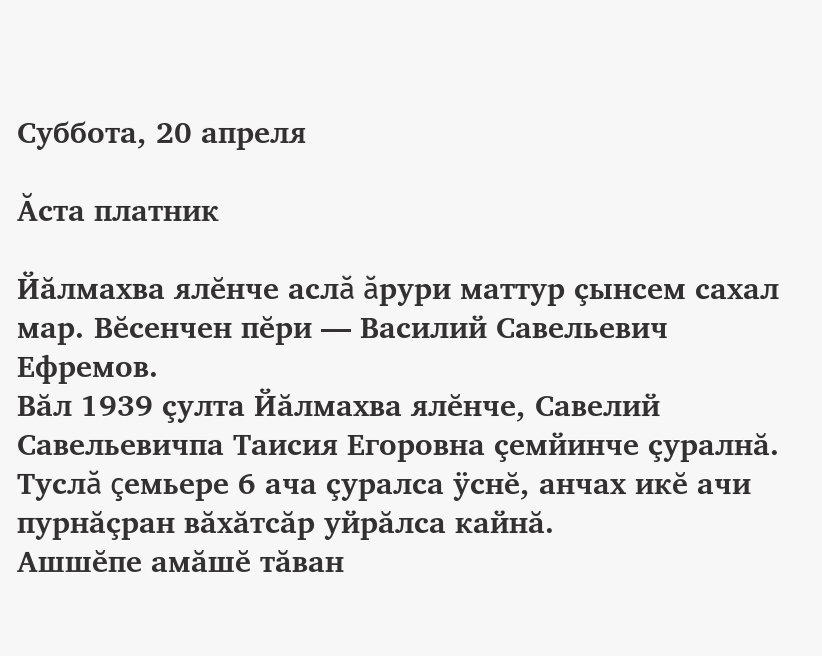Суббота, 20 апреля

Ăста платник

Йăлмахва ялĕнче аслă ăрури маттур çынсем сахал мар. Вĕсенчен пĕри — Василий Савельевич Ефремов.
Вăл 1939 çулта Йăлмахва ялĕнче, Савелий Савельевичпа Таисия Егоровна çемйинче çуралнă. Туслă çемьере 6 ача çуралса ÿснĕ, анчах икĕ ачи пурнăçран вăхăтсăр уйрăлса кайнă.
Ашшĕпе амăшĕ тăван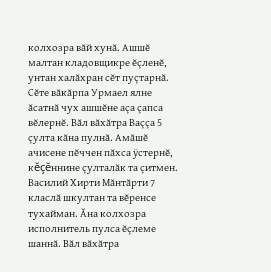колхозра вăй хунă. Ашшĕ малтан кладовщикре ĕçленĕ, унтан халăхран сĕт пуçтарнă. Сĕте вăкăрпа Урмаел ялне ăсатнă чух ашшĕне аçа çапса вĕлернĕ. Вăл вăхăтра Ваççа 5 çулта кăна пулнă. Амăшĕ ачисене пĕччен пăхса ÿстернĕ, кĕçĕннине çулталăк та çитмен.
Василий Хирти Мăнтăрти 7 класлă шкултан та вĕренсе тухайман. Ăна колхозра исполнитель пулса ĕçлеме шаннă. Вăл вăхăтра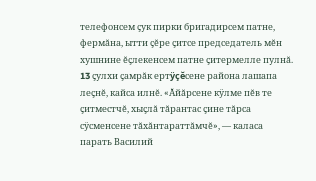телефонсем çук пирки бригадирсем патне, фермăна, ытти çĕре çитсе председатель мĕн хушнине ĕçлекенсем патне çитермелле пулнă. 13 çулхи çамрăк ертÿçĕсене района лашапа леçнĕ, кайса илнĕ. «Ăйăрсене кÿлме пĕв те çитместчĕ, хыçлă тăрантас çине тăрса сÿсменсене тăхăнтараттăмчĕ», — каласа парать Василий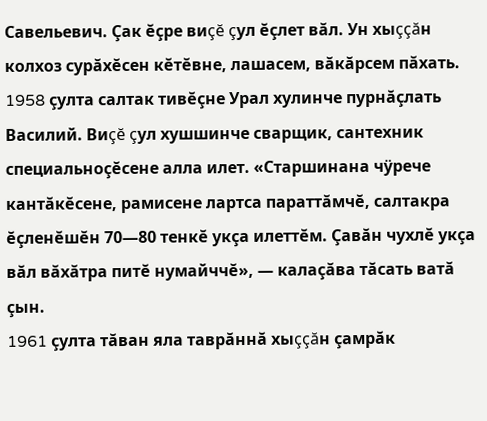Савельевич. Çак ĕçре виçĕ çул ĕçлет вăл. Ун хыççăн колхоз сурăхĕсен кĕтĕвне, лашасем, вăкăрсем пăхать.
1958 çулта салтак тивĕçне Урал хулинче пурнăçлать Василий. Виçĕ çул хушшинче сварщик, сантехник специальноçĕсене алла илет. «Старшинана чÿрече кантăкĕсене, рамисене лартса параттăмчĕ, салтакра ĕçленĕшĕн 70—80 тенкĕ укçа илеттĕм. Çавăн чухлĕ укçа вăл вăхăтра питĕ нумайччĕ», — калаçăва тăсать ватă çын.
1961 çулта тăван яла таврăннă хыççăн çамрăк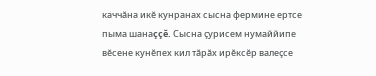каччăна икĕ кунранах сысна фермине ертсе пыма шанаççĕ. Сысна çурисем нумаййипе вĕсене кунĕпех кил тăрăх ирĕксĕр валеçсе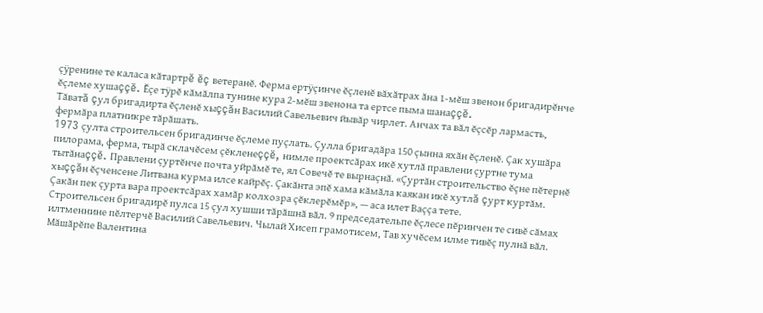çÿренине те каласа кăтартрĕ ĕç ветеранĕ. Ферма ертÿçинче ĕçленĕ вăхăтрах ăна 1-мĕш звенон бригадирĕнче ĕçлеме хушаççĕ. Ĕçе тÿрĕ кăмăлпа тунине кура 2-мĕш звенона та ертсе пыма шанаççĕ.
Тăватă çул бригадирта ĕçленĕ хыççăн Василий Савельевич йывăр чирлет. Анчах та вăл ĕçсĕр лармасть, фермăра платникре тăрăшать.
1973 çулта строительсен бригадинче ĕçлеме пуçлать. Çулла бригадăра 150 çынна яхăн ĕçленĕ. Çак хушăра пилорама, ферма, тырă склачĕсем çĕкленеççĕ, нимле проектсăрах икĕ хутлă правлени çуртне тума тытăнаççĕ. Правлени çуртĕнче почта уйрăмĕ те, ял Совечĕ те вырнаçнă. «Çуртăн строительство ĕçне пĕтернĕ хыççăн ĕçченсене Литвана курма илсе кайрĕç. Çакăнта эпĕ хама кăмăла каякан икĕ хутлă çурт куртăм. Çакăн пек çурта вара проектсăрах хамăр колхозра çĕклерĕмĕр», — аса илет Ваççа тете.
Строительсен бригадирĕ пулса 15 çул хушши тăрăшнă вăл. 9 председательпе ĕçлесе пĕринчен те сивĕ сăмах илтменнине пĕлтерчĕ Василий Савельевич. Чылай Хисеп грамотисем, Тав хучĕсем илме тивĕç пулнă вăл.
Мăшăрĕпе Валентина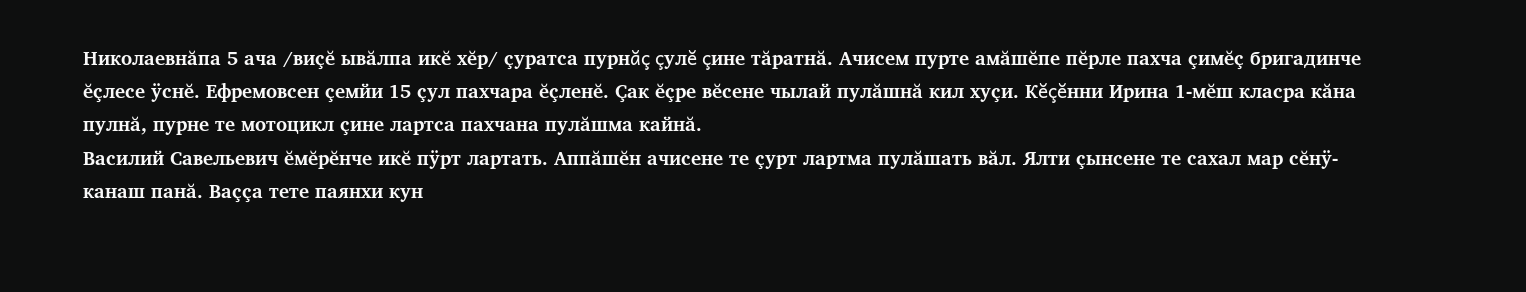Николаевнăпа 5 ача /виçĕ ывăлпа икĕ хĕр/ çуратса пурнăç çулĕ çине тăратнă. Ачисем пурте амăшĕпе пĕрле пахча çимĕç бригадинче ĕçлесе ÿснĕ. Ефремовсен çемйи 15 çул пахчара ĕçленĕ. Çак ĕçре вĕсене чылай пулăшнă кил хуçи. Кĕçĕнни Ирина 1-мĕш класра кăна пулнă, пурне те мотоцикл çине лартса пахчана пулăшма кайнă.
Василий Савельевич ĕмĕрĕнче икĕ пÿрт лартать. Аппăшĕн ачисене те çурт лартма пулăшать вăл. Ялти çынсене те сахал мар сĕнÿ-канаш панă. Ваççа тете паянхи кун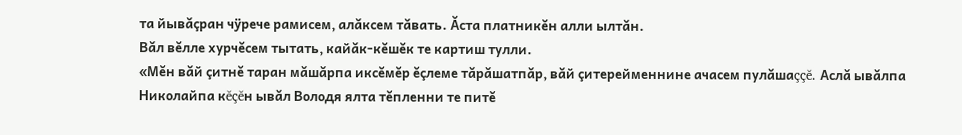та йывăçран чÿрече рамисем, алăксем тăвать. Ăста платникĕн алли ылтăн.
Вăл вĕлле хурчĕсем тытать, кайăк-кĕшĕк те картиш тулли.
«Мĕн вăй çитнĕ таран мăшăрпа иксĕмĕр ĕçлеме тăрăшатпăр, вăй çитерейменнине ачасем пулăшаççĕ. Аслă ывăлпа Николайпа кĕçĕн ывăл Володя ялта тĕпленни те питĕ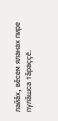лайăх, вĕсем яланах пире пулăшса тăраççĕ.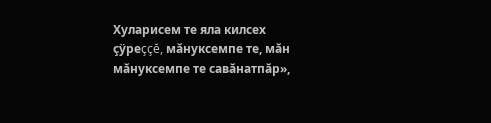Хуларисем те яла килсех çÿреççĕ, мăнуксемпе те, мăн мăнуксемпе те савăнатпăр»,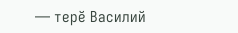— терĕ Василий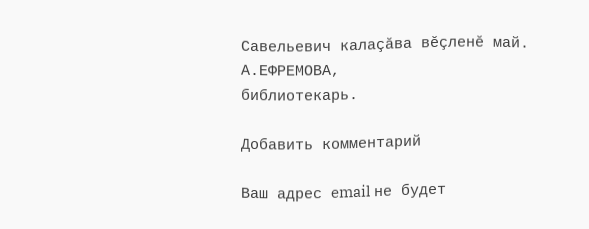Савельевич калаçăва вĕçленĕ май.
А.ЕФРЕМОВА,
библиотекарь.

Добавить комментарий

Ваш адрес email не будет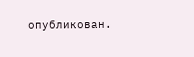опубликован.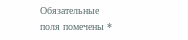Обязательные поля помечены *